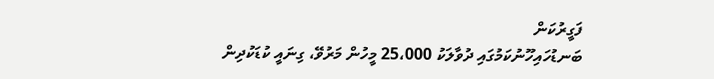ފަގީރުކަން
ބަނޑުހައިހޫނުކަމުގައި ދުވާލަކު 25،000 މީހުން މަރުވޭ، ގިނައީ ކުޑަކުދިން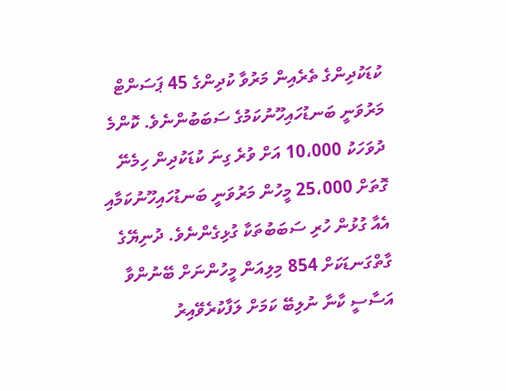ކުޑަކުދިންގެ ތެރެއިން މަރުވާ ކުދިންގެ 45 ޕަސަންޓް މަރުވަނީ ބަނޑުހައިހޫނުކަމުގެ ސަބަބުންނެވެ. ކޮންމެ ދުވަހަކު 10،000 އަށް ވުރެ ގިނަ ކުޑަކުދިން ހިމެނޭ ގޮތަށް 25،000 މީހުން މަރުވަނީ ބަނޑުހައިހޫނުކަމާއި އެއާ ގުޅުން ހުރި ސަބަބުތަކާ ގުޅިގެންނެވެ. ދުނިޔޭގެ ގާތްގަނޑަކަށް 854 މިލިއަން މީހުންނަށް ބޭނުންވާ އަސާސީ ކާނާ ނުލިބޭ ކަމަށް ލަފާކުރެވޭއިރު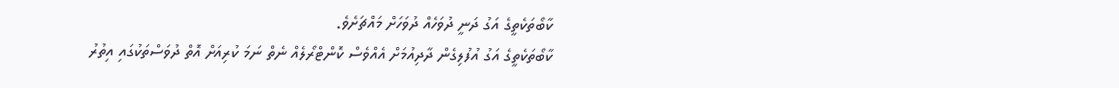ކާބޯތަކެތީގެ އަގު ދަނީ ދުވަހެއް ދުވަހަށް މައްޗަށެވެ.
ކާބޯތަކެތީގެ އަގު އުފުލިގެން ދާދިއުމަށް އެއްވެސް ކޮންޓްރޯލެއް ނެތް ނަމަ ކުރިއަށް އޮތް ދުވަސްތަކުގައި އިތުރު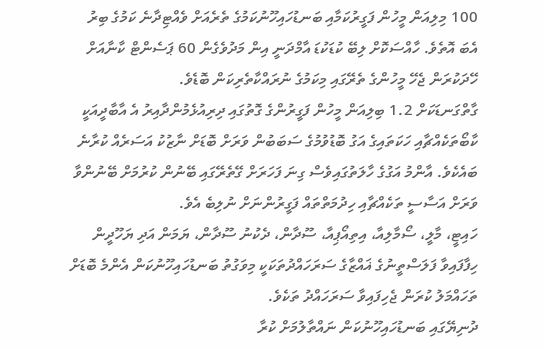100 މިލިއަން މީހުން ފަގީރުކަމާއި ބަނޑުހައިހޫނުކަމުގެ ތެރެއަށް ވެއްޓިދާނެ ކަމުގެ ބިރު އެބަ އޮތެވެ. ހާއްސަކޮށް ލިބޭ ކުޑަކުޑަ އާމްދަނީ އިން މަދުވެގެން 60 ޕަސެންޓް ކާނާއަށް ހޭދަކުރަން ޖެހޭ މީހުންގެ ތެރޭގައި މިކަމުގެ ނުރައްކާތެރިކަން ބޮޑެވެ.
ގާތްގަނޑަކަށް 1.2 ބިލިއަން މީހުން ފަގީރުންގެ ގޮތުގައި ދިރިއުޅެމުންދާއިރު އެ އާބާދީއަކީ ކާބޯތަކެއްޗާއި ހަކަތައިގެ އަގު ބޮޑުވުމުގެ ސަބަބުން ވަރަށް ބޮޑަށް ނާޒުކު އަސަރެއް ކުރާނެ ބައެކެވެ. އާންމު އަގުގެ ހާލަތުގައިވެސް ގިނަ ފަހަރަށް ގޭތެރޭގައި ބޭނުން ކުރުމަށް ބޭނުންވާ ވަރަށް އަސާސީ ތަކެއްޗާއި ހިދުމަތްތައް ފަގީރުންނަށް ނުލިބެ އެވެ.
ހައިޓީ، މާލީ، ސޯމާލިއާ، އިތިއޯޕިއާ، ސޫދާން، ދެކުނު ސޫދާން، ޔަމަން އަދި ޔަހޫދީން ހިފާފައިވާ ފަލަސްތީނުގެ ޣައްޒާގެ ސަރަހައްދުތަކަކީ މިވަގުތު ބަނޑުހައިހޫނުކަން އެންމެ ބޮޑަށް ތަހައްމަލު ކުރަން ޖެހިފައިވާ ސަރަހައްދު ތަކެވެ.
ދުނިޔޭގައި ބަނޑުހައިހޫނުކަން ނައްތާލުމަށް ކުރާ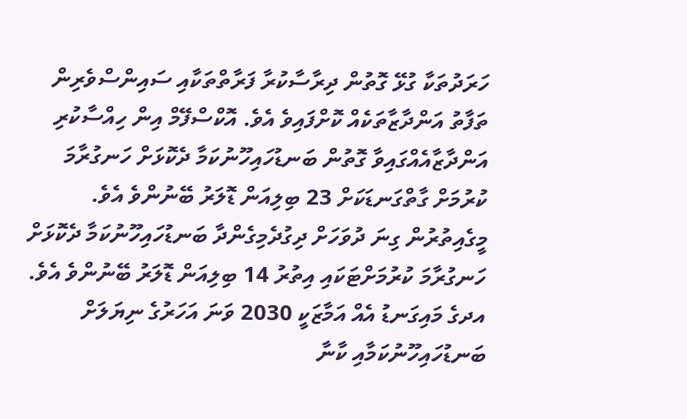ހަރަދުތަކާ ގުޅޭ ގޮތުން ދިރާސާކުރާ ފަރާތްތަކާއި ސައިންސްވެރިން ތަފާތު އަންދާޒާތަކެއް ކޮށްފައިވެ އެވެ. އޮކްސްފޭމް އިން ހިއްސާކުރި އަންދާޒާއެއްގައިވާ ގޮތުން ބަނޑުހައިހޫނުކަމާ ދެކޮޅަށް ހަނގުރާމަ ކުރުމަށް ގާތްގަނޑަކަށް 23 ބިލިއަން ޑޮލަރު ބޭނުންވެ އެވެ. މީގެއިތުރުން ގިނަ ދުވަހަށް ދިގުދެމިގެންދާ ބަނޑުހައިހޫނުކަމާ ދެކޮޅަށް ހަނގުރާމަ ކުރުމަށްޓަކައި އިތުރު 14 ބިލިއަން ޑޮލަރު ބޭނުންވެ އެވެ.
އދގެ މައިގަނޑު އެއް އަމާޒަކީ 2030 ވަނަ އަހަރުގެ ނިޔަލަށް ބަނޑުހައިހޫނުކަމާއި ކާނާ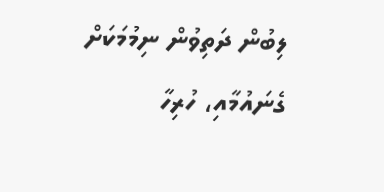ލިބުން ދަތިވުން ނިމުމަކަށް ގެނައުމާއި، ހުރިހާ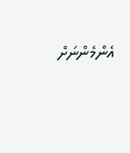އެންމެންނަށް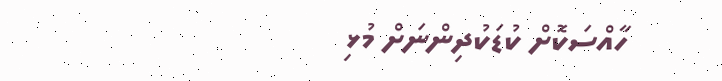ހާއްސަކޮށް ކުޑަކުދިންނަށް މުޅި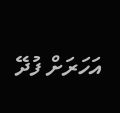އަހަރަށް ފުދޭ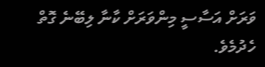ވަރަށް އަސާސީ މިންވަރަށް ކާނާ ލިބޭނެ ގޮތް ހެދުމެވެ.